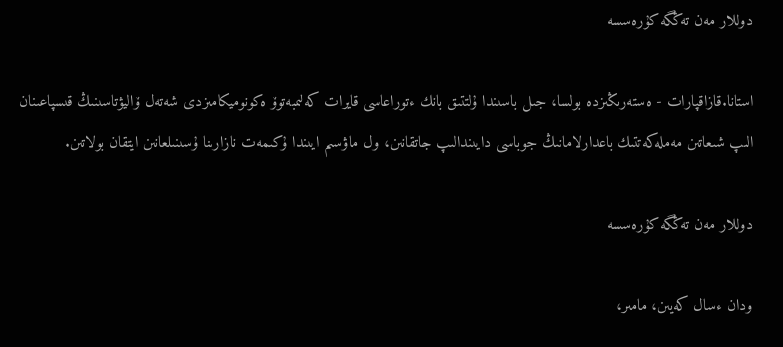دوللار مەن تەڭگە كۇرەسسە

استانا.قازاقپارات - ەستەرىڭىزدە بولسا، جىل باسىندا ۇلتتىق بانك ءتوراعاسى قايرات كەلىمبەتوۆ ەكونوميكامىزدى شەتەل ۆاليۋتاسىنىڭ قىسپاعىنان الىپ شىعاتىن مەملەكەتتىك باعدارلامانىڭ جوباسى دايىندالىپ جاتقانىن، ول ماۋسىم ايىندا ۇكىمەت نازارىنا ۇسىنىلعانىن ايتقان بولاتىن.

دوللار مەن تەڭگە كۇرەسسە

ودان ءسال كەيىن، مامىر،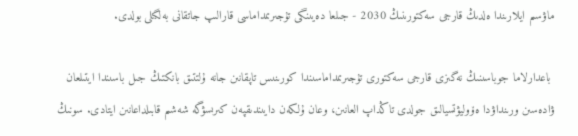ماۋسىم ايلارىندا ەلدىڭ قارجى سەكتورىنىڭ 2030 - جىلعا دەيىنگى تۇجىرىمداماسى قارالىپ جاتقانى بەلگىلى بولدى.

 باعدارلاما جوباسىنىڭ نەگىزى قارجى سەكتورى تۇجىرىمداماسىندا كورىنىس تاپقانىن جانە ۇلتتىق بانكتىڭ جىل باسىندا ايتىلعان ۋادەسىن ورىنداۋدا ەۆوليۋتسيالىق جولدى تاڭداپ العانىن، وعان ۇلكەن دايىندىقپەن كىرىسۋگە شەشىم قابىلداعانىن ايتادى. سونىڭ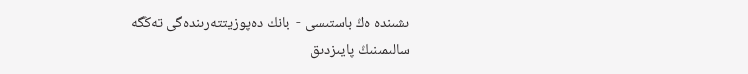ىشىندە ەڭ باستىسى -  بانك دەپوزيتتەرىندەگى تەڭگە سالىمىنىڭ پايىزدىق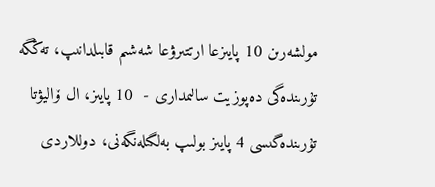مولشەرىن 10 پايىزعا ارتتىرۋعا شەشىم قابىلدانىپ، تەڭگە تۇرىندەگى دەپوزيت سالىمدارى -  10 پايىز، ال ۆاليۋتا تۇرىندەگىسى 4 پايىز بولىپ بەلگىلەنگەنى، دوللاردى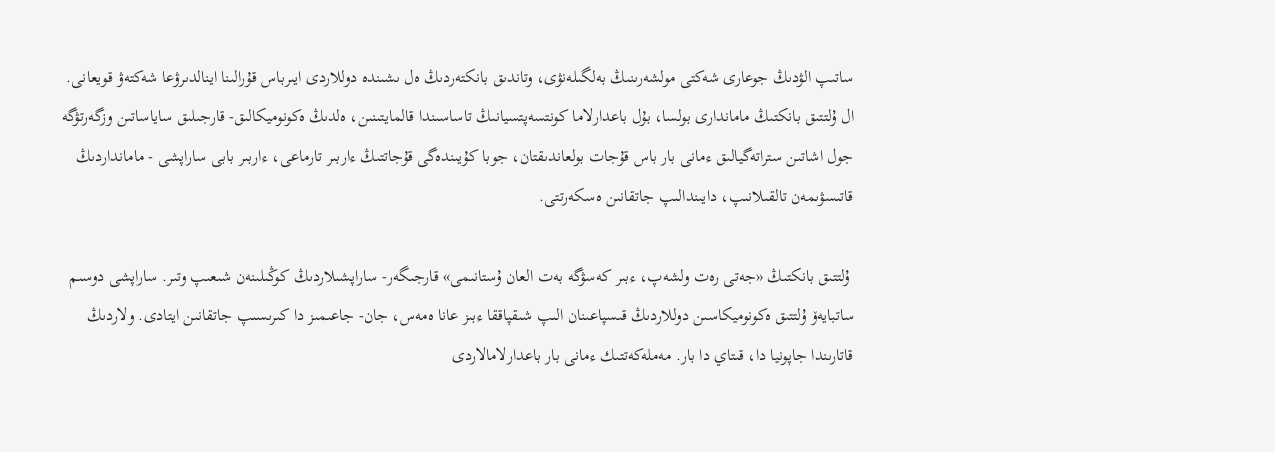ساتىپ الۋدىڭ جوعارى شەكتى مولشەرىنىڭ بەلگىلەنۋى، وتاندىق بانكتەردىڭ ەل ىشىندە دوللاردى ايىرباس قۇرالىنا اينالدىرۋعا شەكتەۋ قويعانى. ال ۇلتتىق بانكتىڭ ماماندارى بولسا، بۇل باعدارلاما كونتسەپتسيانىڭ تاساسىندا قالمايتىنىن، ەلدىڭ ەكونوميكالىق- قارجىلىق ساياساتىن وزگەرتۋگە جول اشاتىن ستراتەگيالىق ءمانى بار باس قۇجات بولعاندىقتان، جوبا كۇيىندەگى قۇجاتتىڭ ءاربىر تارماعى، ءاربىر بابى ساراپشى - مامانداردىڭ قاتىسۋىمەن تالقىلانىپ، دايىندالىپ جاتقانىن ەسكەرتتى.

 ۇلتتىق بانكتىڭ «جەتى رەت ولشەپ، ءبىر كەسۋگە بەت العان ۇستانىمى» قارجىگەر- ساراپشىلاردىڭ كوڭىلىنەن شىعىپ وتىر. ساراپشى دوسىم ساتبايەۆ ۇلتتىق ەكونوميكاسىن دوللاردىڭ قىسپاعىنان الىپ شىقپاققا ءبىز عانا ەمەس، جان- جاعىمىز دا كىرىسىپ جاتقانىن ايتادى. ولاردىڭ قاتارىندا جاپونيا دا، قىتاي دا بار. مەملەكەتتىك ءمانى بار باعدارلامالاردى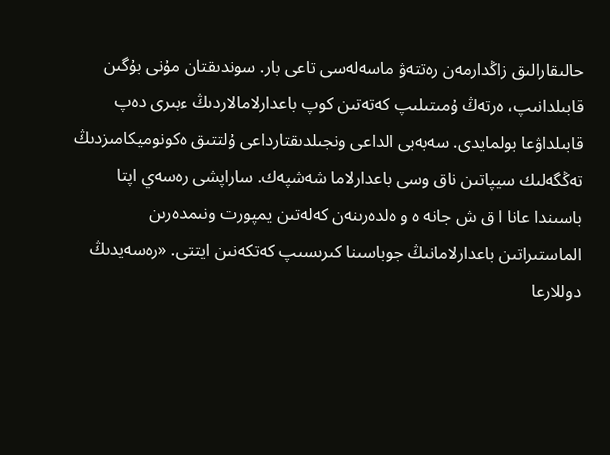حالىقارالىق زاڭدارمەن رەتتەۋ ماسەلەسى تاعى بار. سوندىقتان مۇنى بۇگىن قابىلدانىپ، ەرتەڭ ۇمىتىلىپ كەتەتىن كوپ باعدارلامالاردىڭ ءبىرى دەپ قابىلداۋعا بولمايدى. سەبەبى الداعى ونجىلدىقتارداعى ۇلتتىق ەكونوميكامىزدىڭ تەڭگەلىك سيپاتىن ناق وسى باعدارلاما شەشپەك. ساراپشى رەسەي اپتا باسىندا عانا ا ق ش جانە ە و ەلدەرىنەن كەلەتىن يمپورت ونىمدەرىن الماستىراتىن باعدارلامانىڭ جوباسىنا كىرىسىپ كەتكەنىن ايتتى. «رەسەيدىڭ دوللارعا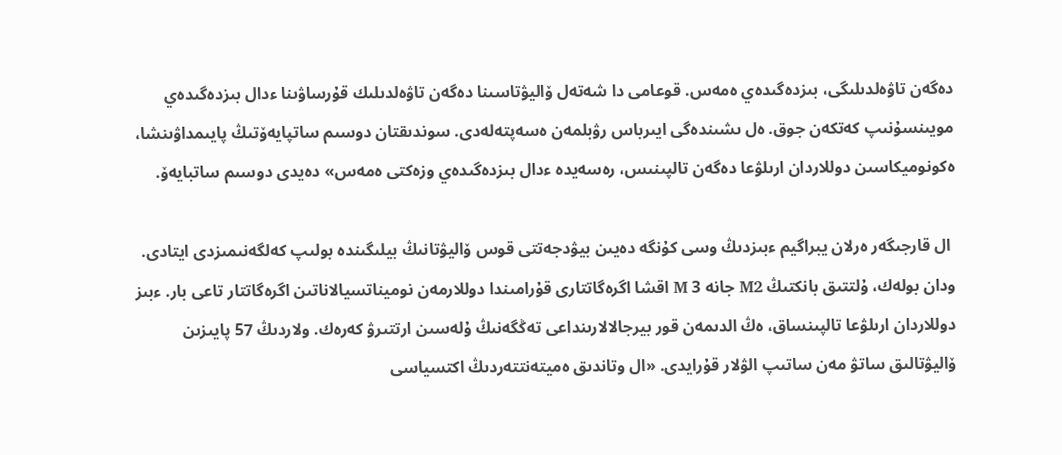دەگەن تاۋەلدىلىگى، بىزدەگىدەي ەمەس. قوعامى دا شەتەل ۆاليۋتاسىنا دەگەن تاۋەلدىلىك قۇرساۋىنا ءدال بىزدەگىدەي مويىنسۇنىپ كەتكەن جوق. ەل ىشىندەگى ايىرباس رۋبلمەن ەسەپتەلەدى. سوندىقتان دوسىم ساتپايەۆتىڭ پايىمداۋىنشا، ەكونوميكاسىن دوللاردان ارىلۋعا دەگەن تالپىنىس، رەسەيدە ءدال بىزدەگىدەي وزەكتى ەمەس» دەيدى دوسىم ساتبايەۆ.

 ال قارجىگەر ەرلان يبراگيم ءبىزدىڭ وسى كۇنگە دەيىن بيۋدجەتتى قوس ۆاليۋتانىڭ بيلىگىندە بولىپ كەلگەنىمىزدى ايتادى. ودان بولەك، ۇلتتىق بانكتىڭ М2 جانە 3 М اقشا اگرەگاتتارى قۇرامىندا دوللارمەن نوميناتسيالاناتىن اگرەگاتتار تاعى بار. ءبىز دوللاردان ارىلۋعا تالپىنساق، ەڭ الدىمەن قور بيرجالالارىنداعى تەڭگەنىڭ ۇلەسىن ارتتىرۋ كەرەك. ولاردىڭ 57 پايىزىن ۆاليۋتالىق ساتۋ مەن ساتىپ الۋلار قۇرايدى. «ال وتاندىق ەميتەنتتەردىڭ اكتسياسى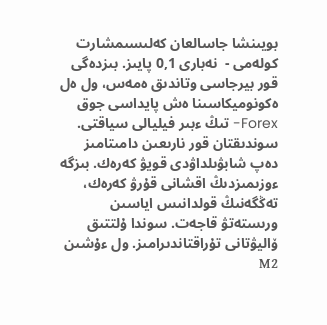بويىنشا جاسالعان كەلىسىمشارت كولەمى -  نەبارى 0,1 پايىز. بىزدەگى قور بيرجاسى وتاندىق ەمەس، ول ەل ەكونوميكاسىنا ەش پايداسى جوق Forex- تىڭ ءبىر فيليالى سياقتى. سوندىقتان قور نارىعىن دامىتامىز دەپ شابۋىلداۋدى قويۋ كەرەك. بىزگە ءوزىمىزدىڭ اقشانى قۇرۋ كەرەك، تەڭگەنىڭ قولدانىس اياسىن ورىستەتۋ قاجەت. سوندا ۇلتتىق ۆاليۋتانى تۇراقتاندىرامىز. ول ءۇشىن М2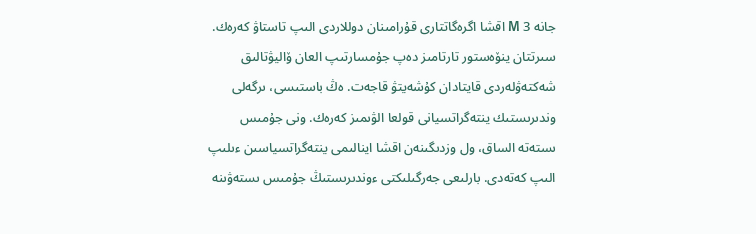جانە 3 М اقشا اگرەگاتتارى قۇرامىنان دوللاردى الىپ تاستاۋ كەرەك. سىرتتان ينۆەستور تارتامىز دەپ جۇمسارتىپ العان ۆاليۋتالىق شەكتەۋلەردى قايتادان كۇشەيتۋ قاجەت. ەڭ باستىسى، ىرگەلى وندىرىستىك ينتەگراتسيانى قولعا الۋىمىز كەرەك. ونى جۇمىس ىستەتە الساق، ول وزدىگىنەن اقشا اينالىمى ينتەگراتسياسىن ءىلىپ الىپ كەتەدى. بارلىعى جەرگىلىكتى ءوندىرىستىڭ جۇمىس ىستەۋىنە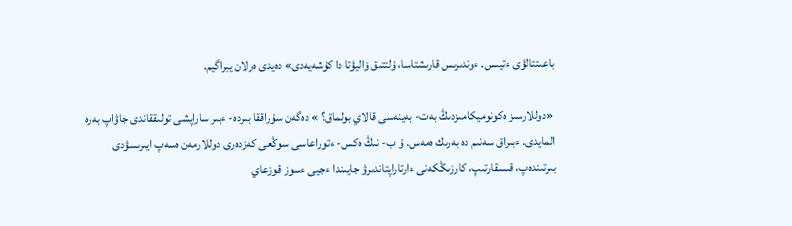باعىتتالۋى ءتيىس. ءوندىرىس قارىشتاسا، ۇلتتىق ۆاليۋتا دا كۇشەيەدى» دەيدى ەرلان يبراگيم.

 «دوللارسىز ەكونوميكامىزدىڭ بەت- بەينەسى قالاي بولماق؟ » دەگەن سۇراققا بىردە- ءبىر ساراپشى تولىققاندى جاۋاپ بەرە المايدى. ءبىراق سەنىم دە بەرىك ەمەس. ۇ ب- نىڭ ەكس- ءتوراعاسى سوڭعى كەزدەرى دوللارمەن ەسەپ ايىرىسۋدى بىرتىندەپ، قىسقارتىپ، كارزىڭكەنى ءارتاراپتاندىرۋ جايىندا ءجيى ءسوز قوزعاي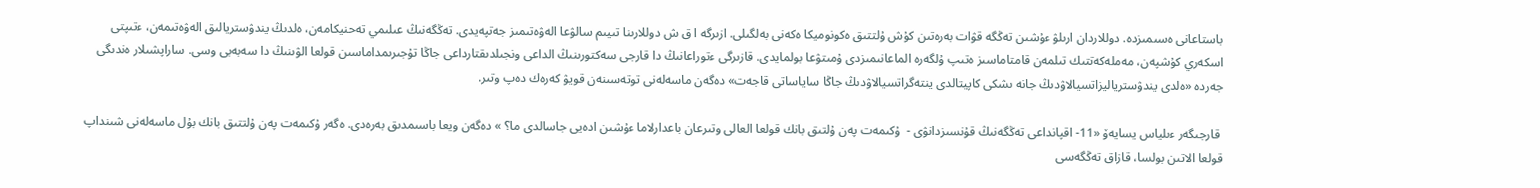باستاعانى ەسىمىزدە. دوللاردان ارىلۋ ءۇشىن تەڭگە قۋات بەرەتىن كۇش ۇلتتىق ەكونوميكا ەكەنى بەلگىلى. ازىرگە ا ق ش دوللارىنا تىيىم سالۋعا الەۋەتىمىز جەتپەيدى. تەڭگەنىڭ عىلىمي تەحنيكامەن، ەلدىڭ يندۋستريالىق الەۋەتىمەن، ءتىپتى اسكەري كۇشپەن، مەملەكەتتىك تىلمەن قامتاماسىز ەتىپ ۇلگەرە الماعانىمىزدى ۇمىتۋعا بولمايدى. قازىرگى ءتوراعانىڭ دا قارجى سەكتورىنىڭ الداعى ونجىلدىقتارداعى جاڭا تۇجىرىمداماسىن قولعا الۋىنىڭ دا سەبەبى وسى. ساراپشىلار ەندىگى جەردە «ەلدى يندۋسترياليزاتسيالاۋدىڭ جانە ىشكى كاپيتالدى ينتەگراتسيالاۋدىڭ جاڭا ساياساتى قاجەت» دەگەن ماسەلەنى توتەسىنەن قويۋ كەرەك دەپ وتىر.

 قارجىگەر ءىلياس يسايەۆ «11- اقپانداعى تەڭگەنىڭ قۇنسىزدانۋى -  ۇكىمەت پەن ۇلتىق بانك قولعا العالى وتىرعان باعدارلاما ءۇشىن ادەيى جاسالدى ما؟ » دەگەن ويعا باسىمدىق بەرەدى. ەگەر ۇكىمەت پەن ۇلتتىق بانك بۇل ماسەلەنى شىنداپ قولعا الاتىن بولسا، قازاق تەڭگەسى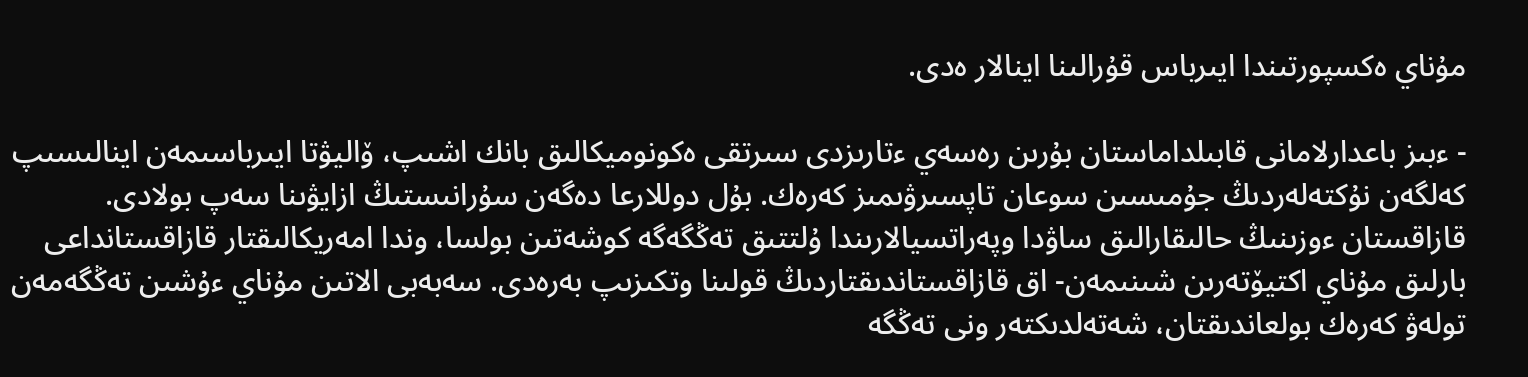مۇناي ەكسپورتىندا ايىرباس قۇرالىنا اينالار ەدى.

- ءبىز باعدارلامانى قابىلداماستان بۇرىن رەسەي ءتارىزدى سىرتقى ەكونوميكالىق بانك اشىپ، ۆاليۋتا ايىرباسىمەن اينالىسىپ كەلگەن نۇكتەلەردىڭ جۇمىسىن سوعان تاپسىرۋىمىز كەرەك. بۇل دوللارعا دەگەن سۇرانىستىڭ ازايۋىنا سەپ بولادى. قازاقستان ءوزىنىڭ حالىقارالىق ساۋدا وپەراتسيالارىندا ۇلتتىق تەڭگەگە كوشەتىن بولسا، وندا امەريكالىقتار قازاقستانداعى بارلىق مۇناي اكتيۆتەرىن شىنىمەن- اق قازاقستاندىقتاردىڭ قولىنا وتكىزىپ بەرەدى. سەبەبى الاتىن مۇناي ءۇشىن تەڭگەمەن تولەۋ كەرەك بولعاندىقتان، شەتەلدىكتەر ونى تەڭگە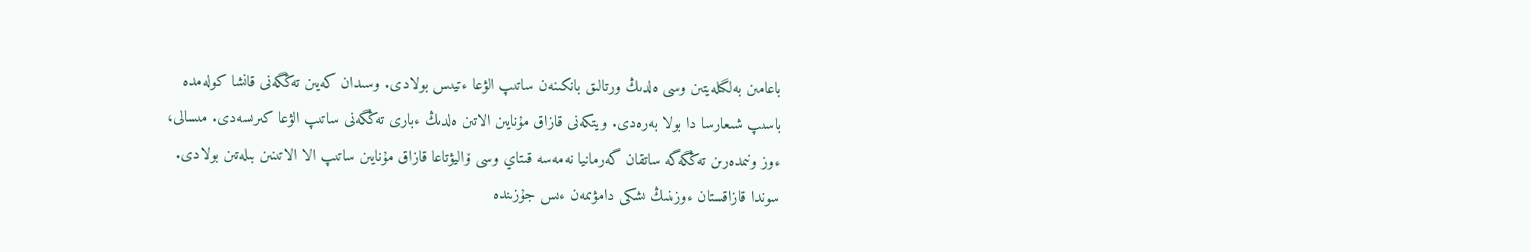باعامىن بەلگىلەيتىن وسى ەلدىڭ ورتالىق بانكىنەن ساتىپ الۋعا ءتيىس بولادى. وسىدان كەيىن تەڭگەنى قانشا كولەمدە باسىپ شىعارسا دا بولا بەرەدى. ويتكەنى قازاق مۇنايىن الاتىن ەلدىڭ ءبارى تەڭگەنى ساتىپ الۋعا كىرىسەدى. مىسالى، ءوز ونىمدەرىن تەڭگەگە ساتقان گەرمانيا نەمەسە قىتاي وسى ۆاليۋتاعا قازاق مۇنايىن ساتىپ الا الاتىنىن بىلەتىن بولادى. سوندا قازاقستان ءوزىنىڭ ىشكى دامۋىمەن ءىس جۇزىندە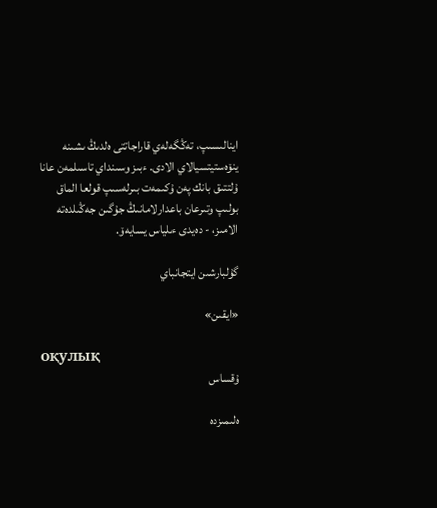اينالىسىپ، تەڭگەلەي قاراجاتتى ەلدىڭ ىشىنە ينۆەستيتسيالاي الادى. ءبىز وسىنداي تاسىلمەن عانا ۇلتتىق بانك پەن ۇكىمەت بىرلەسىپ قولعا الماق بولىپ وتىرعان باعدارلامانىڭ جۇگىن جەڭىلدەتە الامىز، - دەيدى ءىلياس يسايەۆ.

گۇلبارشىن ايتجانباي

«ايقىن»

оқулық
ۇقساس

ەلىمىزدە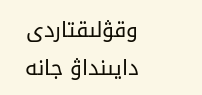وقۋلىقتاردى دايىنداۋ جانە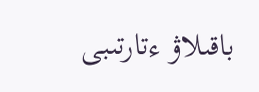باقىلاۋ ءتارتىبى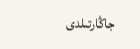جاڭارتىلدى